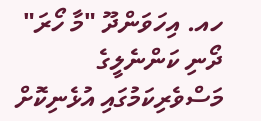ހއ. އިހަވަންދޫ "މާ ހޯރަ" ދޯނި ކަންނެލީގެ މަސްވެރިކަމުގައި އުޅެނިކޮށް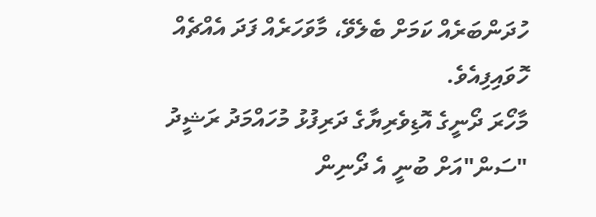ހުދަންބަރެއް ކަމަށް ބެލެވޭ، މާވަހަރެއް ފަދަ އެއްޗެއް ހޮވައިފިއެވެ.
މާހޯރަ ދޯނީގެ އޮޑިވެރިޔާގެ ދަރިފުޅު މުހައްމަދު ރަޝީދު "ސަން"އަށް ބުނީ އެ ދޯނިން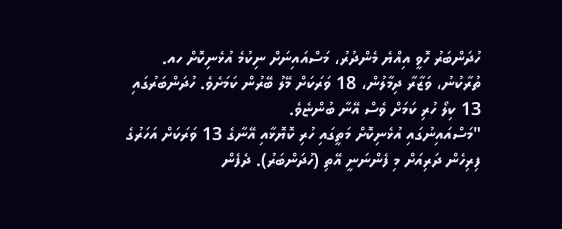ހުދަންބަރު ހޮވީ އިއްޔެ މެންދުރު، މަސްއައިނަށް ނިކުމެ އުޅެނިކޮށް ހއ. ތުރާކުނު، ވަޒާރާ ދިމާލުން، 18 ވަރަކަށް މޭލު ބޭރުން ކަމަށެވެ. ހުދަންބަރުގައި 13 ކިލޯ ހުރި ކަމަށް ވެސް އޭނާ ބުންޏެވެ.
"މަސްއައިނުގައި އުޅެނިކޮށް މަތީގައި ހުރި ކޮޔޮޅާއި އޭނާގެ 13 ވަރަކަށް އަހަރުގެ ފިރިހެން ދަރިއަށް މި ފެންނަނީ އޭތި (ހުދަންބަރު). ދެފެން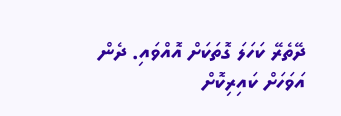ދޭތެރޭ ކަހަލަ ގޮތަކަށް އޮއްވައި. ދެން އަވަހަށް ކައިރިކޮށް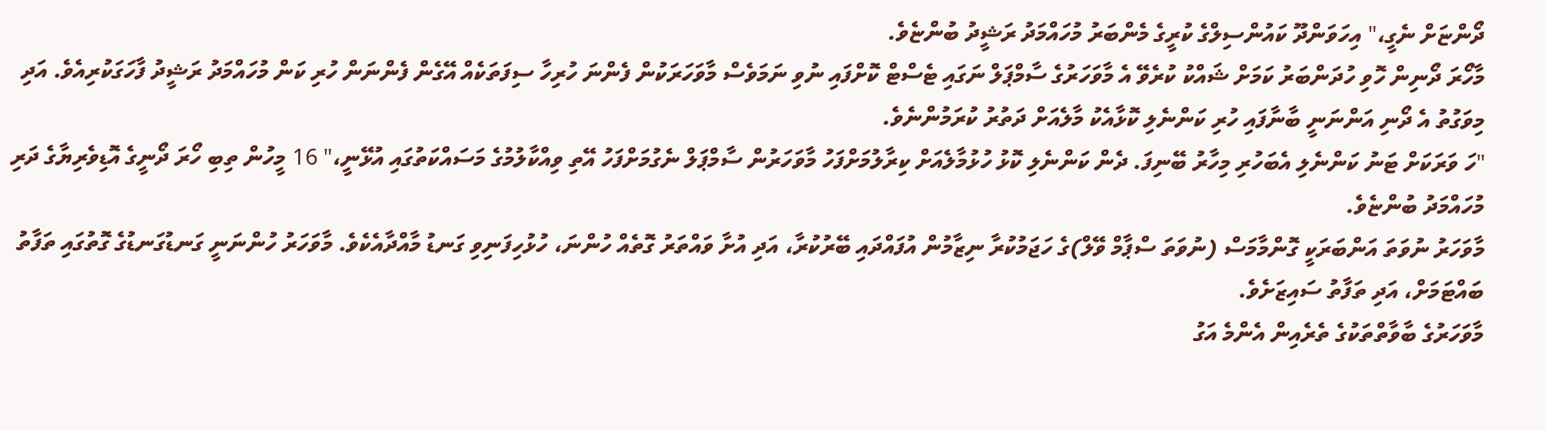ދޯންޏަށް ނެގީ،" އިހަވަންދޫ ކައުންސިލްގެ ކުރީގެ މެންބަރު މުހައްމަދު ރަޝީދު ބުންޏެވެ.
މާހޯރަ ދޯނިން ހޮވި ހުދަންބަރު ކަމަށް ޝައްކު ކުރެވޭ އެ މާވަހަރުގެ ސާމްޕަލް ނަގައި ޓެސްޓް ކޮށްފައި ނުވި ނަމަވެސް މާވަހަރަކުން ފެންނަ ހުރިހާ ސިފަތަކެއް އޭގެން ފެންނަން ހުރި ކަން މުހައްމަދު ރަޝީދު ފާހަގަކުރިއެވެ. އަދި މިވަގުތު އެ ދޯނި އަންނަނީ ބާނާފައި ހުރި ކަންނެލި ކޮޅާއެކު މާލެއަށް ދަތުރު ކުރަމުންނެވެ.
"ހަ ވަރަކަށް ޓަނު ކަންނެލި އެބަހުރި މިހާރު ބޭނިފަ. ދެން ކަންނެލި ކޮޅު ހުޅުމާލެއަށް ކިރާލުމަށްފަހު މާވަހަރުން ސާމްޕަލް ނެގުމަށްފަހު އޭތި ވިއްކާލުމުގެ މަސައްކަތުގައި އުޅޭނީ،" 16 މީހުން ތިބި ހޯރަ ދޯނީގެ އޮޑިވެރިޔާގެ ދަރި މުހައްމަދު ބުންޏެވެ.
މާވަހަރު ނުވަތަ އަންބަރަކީ ގޮންމާމަސް (ނުވަތަ ސްޕާމް ވޭލް)ގެ ހަޖަމުކުރާ ނިޒާމުން އުފައްދައި ބޭރުކުރާ، އަދި އުށާ ވައްތަރު ގޮތެއް ހުންނަ، ހުޅުހިފަނިވި ގަނޑު މާއްދާއެކެވެ. މާވަހަރު ހުންނަނީ ގަނޑުގަނޑުގެ ގޮތުގައި ތަފާތު ބައްޓަމަށް، އަދި ތަފާތު ސައިޒަށެވެ.
މާވަހަރުގެ ބާވާތްތަކުގެ ތެރެއިން އެންމެ އަގު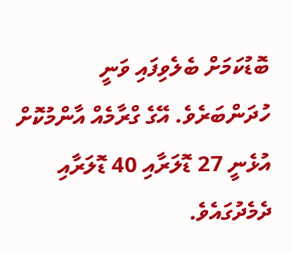ބޮޑުކަމަށް ބެލެވިފައި ވަނީ ހުދަންބަރެވެ. އޭގެ ގްރާމެއް އާންމުކޮށް އުޅެނީ 27 ޑޮލަރާއި 40 ޑޮލަރާއި ދެމެދުގައެވެ.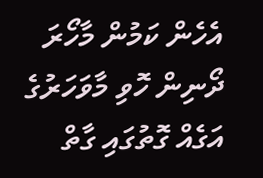އެހެން ކަމުން މާހޯރަ ދޯނިން ހޮވި މާވަހަރުގެ އަގެއް ގޮތުގައި ގާތް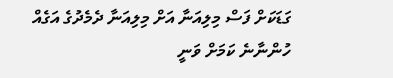ގަޑަކަށް ފަސް މިލިއަނާ އަށް މިލިއަނާ ދެމެދުގެ އަގެއް ހުންނާނެ ކަމަށް ވަނީ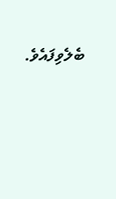ބެލެވިފައެވެ.